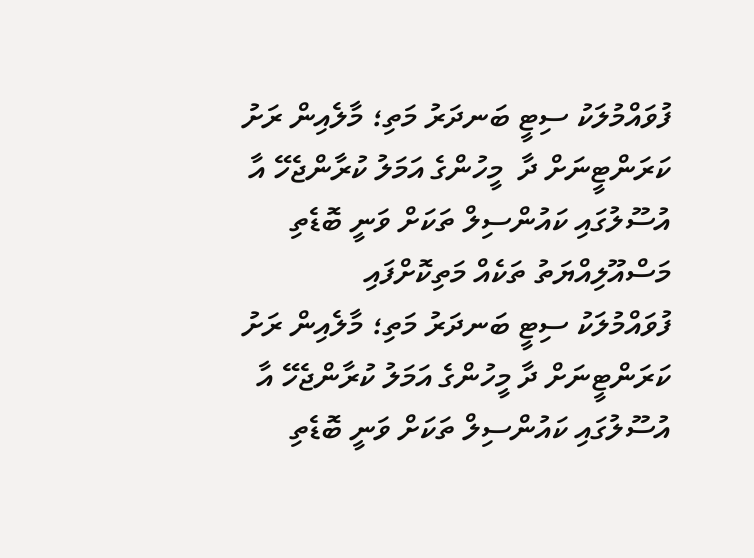ފުވައްމުލަކު ސިޓީ ބަނދަރު މަތި؛ މާލެއިން ރަށު ކަރަންޓީނަށް ދާ  މީހުންގެ އަމަލު ކުރާންޖެހޭ އާ އުސޫލުގައި ކައުންސިލް ތަކަށް ވަނީ ބޮޑެތި މަސްއޫލިއްޔަތު ތަކެއް މަތިކޮށްފައި
ފުވައްމުލަކު ސިޓީ ބަނދަރު މަތި؛ މާލެއިން ރަށު ކަރަންޓީނަށް ދާ މީހުންގެ އަމަލު ކުރާންޖެހޭ އާ އުސޫލުގައި ކައުންސިލް ތަކަށް ވަނީ ބޮޑެތި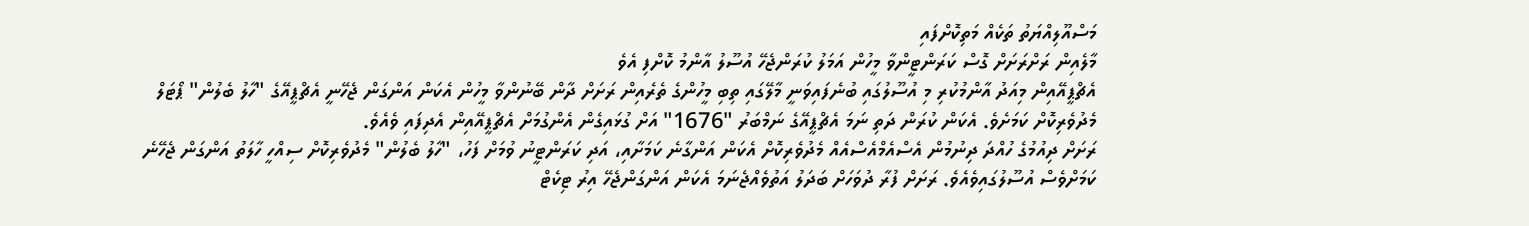މަސްއޫލިއްޔަތު ތަކެއް މަތިކޮށްފައި
މާލެއިން ރަށްރަށަށް ގޮސް ކަރަންޓީންވާ މީހުން އަމަލު ކުރަންޖެހޭ އުސޫލު އާންމު ކޮށްފި އެވެ
އެޗްޕީއޭއިން މިއަދު އާންމުކުރި މި އުސޫލުގައި ބުނެފައިވަނީ މާލޭގައި ތިބި މީހުންގެ ތެރެއިން ރަށަށް ދާން ބޭނުންވާ މީހުން އެކަން އަންގަން ޖެހޭނީ އެޗްޕީއޭގެ "ހާލު ބެލުން" ޕޯޓަލް މެދުވެރިކޮށް ކަމަށެވެ. އެކަން ކުރަން ދަތި ނަމަ އެޗްޕީއޭގެ ނަމްބަރު "1676" އަށް ގުޅައިގެން އެންގުމަށް އެޗްޕީއޭއިން އެދިފައި ވެއެވެ.
ރަށަށް ދިއުމުގެ ހުއްދަ ދިނުމުން އެސްއެމްއެސްއެއް މެދުވެރިކޮށް އެކަން އަންގާނެ ކަމަށާއި، އަދި ކަރަންޓީނު ވުމަށް ފަހު، "ހާލު ބެލުން" މެދުވެރިކޮށް ސިއްހީ ހާލަތު އަންގަން ޖެހޭނެ ކަމަށްވެސް އުސޫލުގައިވެއެވެ. ރަށަށް ފުރާ ދުވަހަށް ބަދަލު އަތުވެއްޖެނަމަ އެކަން އަންގަންޖެހޭ އިރު ޓިކެޓް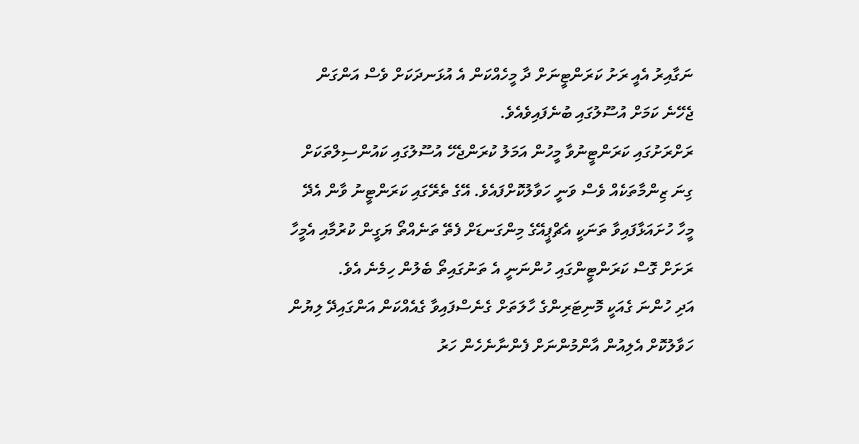ނަގާއިރު އެއީ ރަށު ކަރަންޓީނަށް ދާ މީހެއްކަން އެ އުޅަނދަކަށް ވެސް އަންގަން ޖެހޭނެ ކަމަށް އުސޫލުގައި ބުނެފައިވެއެވެ.
ރަށްރަށުގައި ކަރަންޓީނުވާ މީހުން އަމަލު ކުރަންޖެހޭ އުސޫލުގައި ކައުންސިލްތަކަށް ގިނަ ޒިންމާތަކެއް ވެސް ވަނީ ހަވާލުކޮށްފައެވެ. އޭގެ ތެރޭގައި ކަރަންޓީނު ވާން އެދޭ މީހާ ހުށައަޅާފައިވާ ތަނަކީ އެޗްޕީއޭގެ މިންގަނޑަށް ފެތޭ ތަނެއްތޯ ޔަގީން ކުރުމާއި އެމީހާ ރަށަށް ގޮސް ކަރަންޓީންގައި ހުންނަނީ އެ ތަނުގައިތޯ ބެލުން ހިމެނެ އެވެ.
އަދި ހުންނަ ގެއަކީ މޮނިޓަރިންގެ ހާލަތަށް ގެނެސްފައިވާ ގެއެއްކަން އަންގައިދޭ ލިޔުން ހަވާލުކޮށް އެލިއުން އާންމުންނަށް ފެންނާނެހެން ހަރު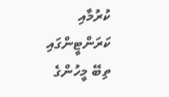ކުރުމާއި ކަރަންޓީންގައި ތިބޭ މީހުންގެ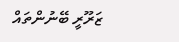ޒަރޫރީ ބޭނުންތައް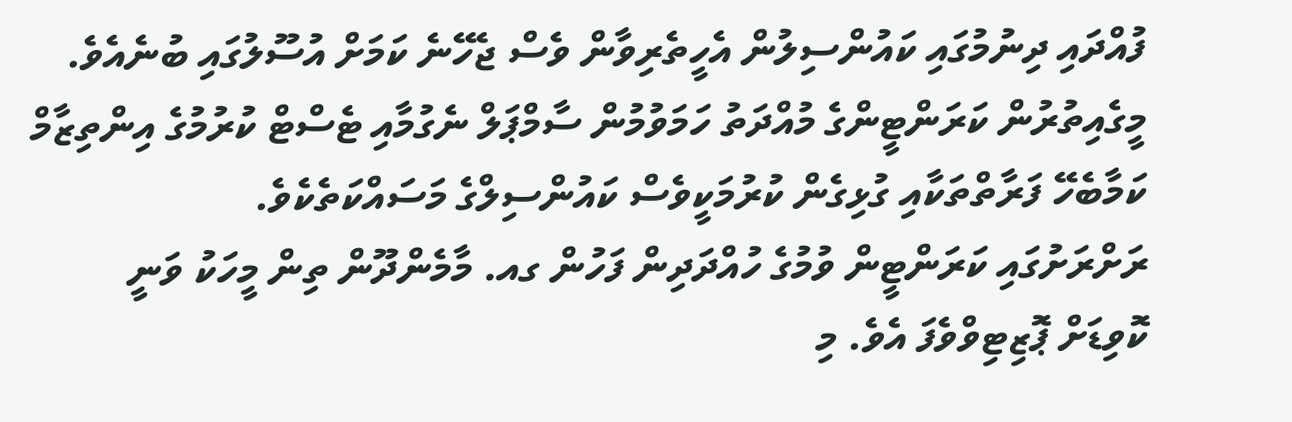ފުއްދައި ދިނުމުގައި ކައުންސިލުން އެހީތެރިވާން ވެސް ޖެހޭނެ ކަމަށް އުސޫލުގައި ބުނެއެވެ. މީގެއިތުރުން ކަރަންޓީންގެ މުއްދަތު ހަމަވުމުން ސާމްޕަލް ނެގުމާއި ޓެސްޓް ކުރުމުގެ އިންތިޒާމް ކަމާބެހޭ ފަރާތްތަކާއި ގުޅިގެން ކުރުމަކީވެސް ކައުންސިލްގެ މަސައްކަތެކެވެ.
ރަށްރަށުގައި ކަރަންޓީން ވުމުގެ ހުއްދަދިން ފަހުން ގއ. މާމެންދޫން ތިން މީހަކު ވަނީ ކޮވިޑަށް ޕޮޒިޓިވްވެފަ އެވެ. މި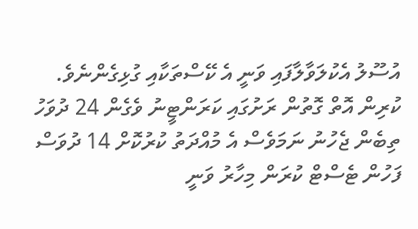އުސޫލު އެކުލަވާލާފައި ވަނީ އެ ކޭސްތަކާއި ގުޅިގެންނެވެ. ކުރިން އޮތް ގޮތުން ރަށުގައި ކަރަންޓީނު ވެގެން 24 ދުވަހު ތިބެން ޖެހުނު ނަމަވެސް އެ މުއްދަތު ކުރުކޮށް 14 ދުވަސް ފަހުން ޓެސްޓް ކުރަން މިހާރު ވަނީ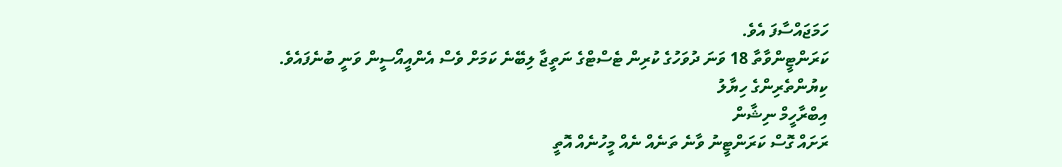ހަމަޖައްސާފަ އެވެ.
ކަރަންޓީންވާތާ 18 ވަނަ ދުވަހުގެ ކުރިން ޓެސްޓްގެ ނަތީޖާ ލިބޭނެ ކަމަށް ވެސް އެންއީއޯސީން ވަނީ ބުނެފައެވެ.
ކިޔުންތެރިންގެ ހިޔާލު
އިބްރާހީމް ނިޝާން
ރަށައް ގޮސް ކަރަންޓީނު ވާނެ ތަނެއް ނެއް މީހުނެއް އޮތީ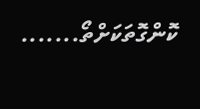ކޮންގޮތަކަށްތޯ.......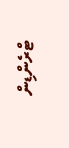ޓްރެންޑިން